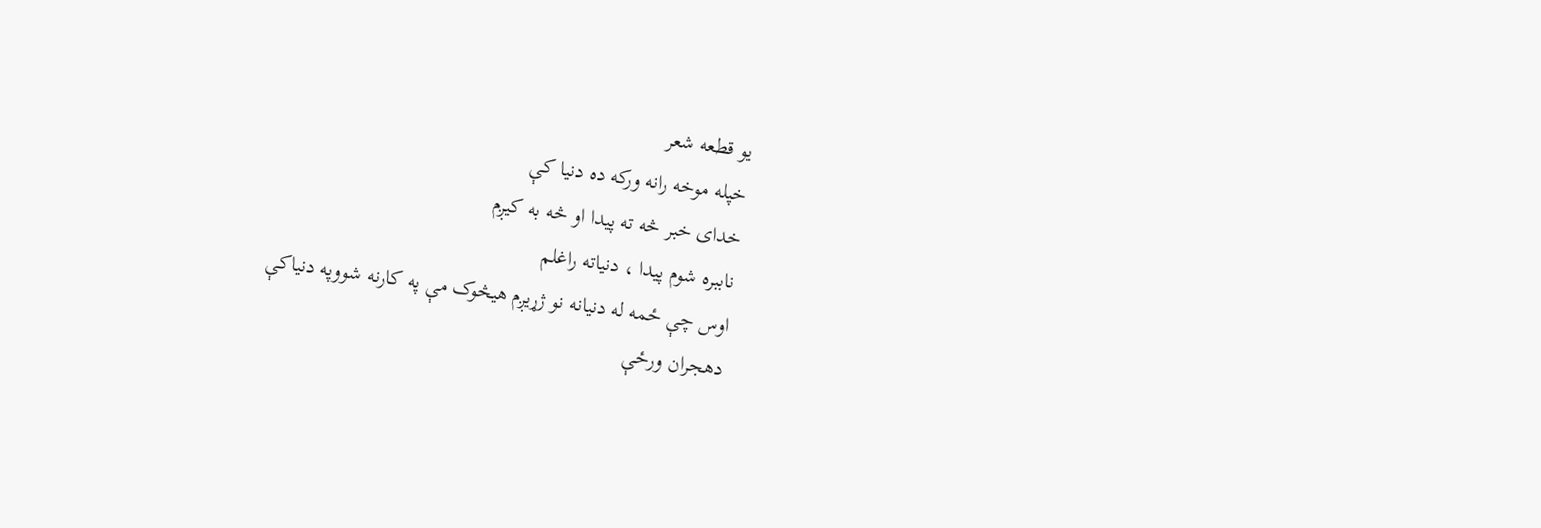یو قطعه شعر
خپله موخه رانه ورکه ده دنیا کې
خدای خبر څه ته پیدا او څه به کیږم
ناببره شوم پیدا ، دنیاته راغلم
اوس چې ځمه له دنیانه نو ژړیږم هیڅوک مې په کارنه شووپه دنیاکې
دهجران ورځې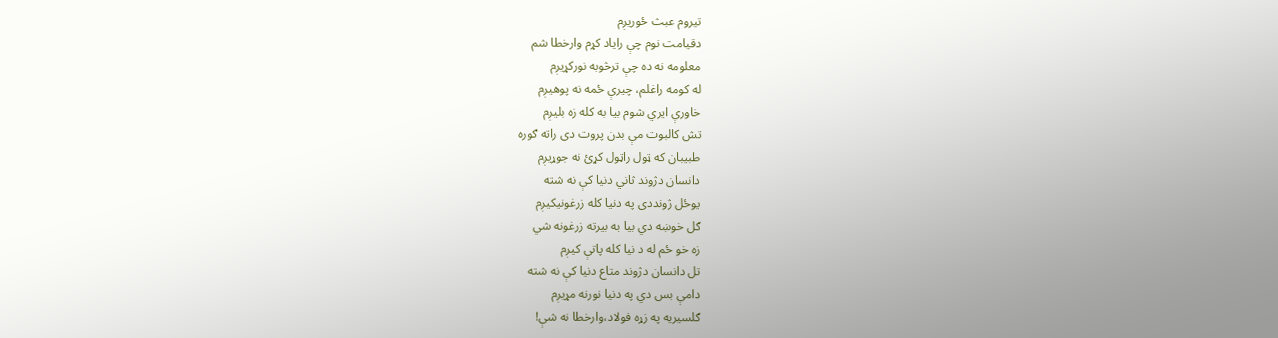تیروم عبث ځوریږم
دقیامت نوم چې رایاد کړم وارخطا شم
معلومه نه ده چې ترڅوبه نورکړیږم
له کومه راغلم، چيرې ځمه نه پوهیږم
خاورې ایري شوم بیا به کله زه بلیږم
تش کالبوت مې بدن پروت دی راته ګوره
طبیبان که ټول راټول کړئ نه جوړیږم
دانسان دژوند ثاني دنیا کې نه شته
یوځل ژونددی په دنیا کله زرغونیکیږم
ګل خوښه دي بیا به بیرته زرغونه شي
زه خو ځم له د نیا کله پاتې کیږم
تل دانسان دژوند متاع دنیا کې نه شته
دامې بس دي په دنیا نورنه مړیږم
ګلسیریه په زړه فولاد،وارخطا نه شې!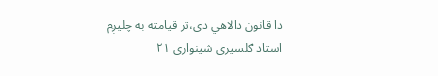دا قانون دالاهي دی،تر قیامته به چلیږم
استاد ګلسیری شینواری ۲۱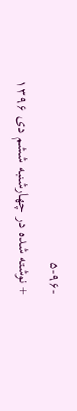-۵-۹۶
+ نوشته شده در چهارشنبه ششم دی ۱۳۹۶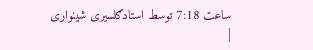ساعت 7:18 توسط استادګلسیری شینواری
|